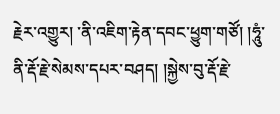རྗེར་འགྱུར། ་ནི་འཇིག་རྟེན་དབང་ཕྱུག་གཙོ། །ཧཱུཾ་ནི་རྡོ་རྗེ་སེམས་དཔར་བཤད། །སྐྱེས་བུ་རྡོ་རྗེ་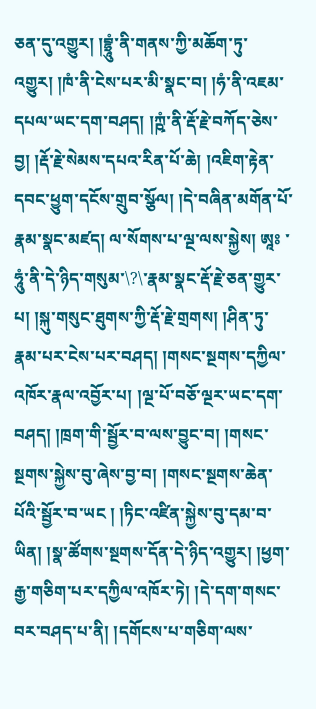ཅན་དུ་འགྱུར། །བྷྲཱུཾ་ནི་གནས་ཀྱི་མཆོག་ཏུ་འགྱུར། །ཁཾ་ནི་ངེས་པར་མི་སྣང་བ། །ཧཾ་ནི་འཇམ་དཔལ་ཡང་དག་བཤད། །ཀྵཾ་ནི་རྡོ་རྗེ་བཀོད་ཅེས་བྱ། །རྡོ་རྗེ་སེམས་དཔའ་རིན་པོ་ཆེ། །འཇིག་རྟེན་དབང་ཕྱུག་དངོས་གྲུབ་སྩོལ། །དེ་བཞིན་མགོན་པོ་རྣམ་སྣང་མཛད། ལ་སོགས་པ་ལྔ་ལས་སྐྱེས། ཨཱཿ ་ཧཱུཾ་ནི་དེ་ཉིད་གསུམ་\?\་རྣམ་སྣང་རྡོ་རྗེ་ཅན་གྱུར་པ། །སྐུ་གསུང་ཐུགས་ཀྱི་རྡོ་རྗེ་གྲགས། །ཤིན་ཏུ་རྣམ་པར་ངེས་པར་བཤད། །གསང་སྔགས་དཀྱིལ་འཁོར་རྣལ་འབྱོར་པ། །ལྔ་པོ་བཅོ་ལྔར་ཡང་དག་བཤད། །ཁྲག་གི་སྦྱོར་བ་ལས་བྱུང་བ། །གསང་སྔགས་སྐྱེས་བུ་ཞེས་བྱ་བ། །གསང་སྔགས་ཆེན་པོའི་སྦྱོར་བ་ཡང ། །ཏིང་འཛིན་སྐྱེས་བུ་དམ་བ་ཡིན། །སྣ་ཚོགས་སྔགས་དོན་དེ་ཉིད་འགྱུར། །ཕྱག་རྒྱ་གཅིག་པར་དཀྱིལ་འཁོར་ཏེ། །དེ་དག་གསང་བར་བཤད་པ་ནི། །དགོངས་པ་གཅིག་ལས་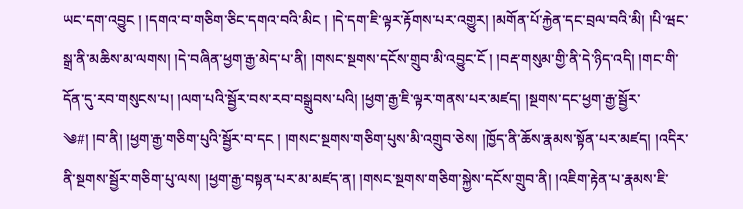ཡང་དག་འབྱུང ། །དགའ་བ་གཅིག་ཅིང་དགའ་བའི་མིང ། །དེ་དག་ཇི་ལྟར་རྟོགས་པར་འགྱུར། །མགོན་པོ་རྐྱེན་དང་བྲལ་བའི་མི། །པི་ཝང་སྒྲ་ནི་མཆིས་མ་ལགས། །དེ་བཞིན་ཕྱག་རྒྱ་མེད་པ་ནི། །གསང་སྔགས་དངོས་གྲུབ་མི་འབྱུང་ངོ ། །བརྡ་གསུམ་གྱི་ནི་དེ་ཉིད་འདི། །གང་གི་དོན་དུ་རབ་གསུངས་པ། །ལག་པའི་སྦྱོར་བས་རབ་བསྒྲུབས་པའི། །ཕྱག་རྒྱ་ཇི་ལྟར་གནས་པར་མཛད། །སྔགས་དང་ཕྱག་རྒྱ་སྦྱོར་
༄#། །བ་ནི། །ཕྱག་རྒྱ་གཅིག་པུའི་སྦྱོར་བ་དང ། །གསང་སྔགས་གཅིག་པུས་མི་འགྲུབ་ཅེས། །ཁྱོད་ནི་ཆོས་རྣམས་སྟོན་པར་མཛད། །འདིར་ནི་སྔགས་སྦྱོར་གཅིག་པུ་ལས། །ཕྱག་རྒྱ་བསྟན་པར་མ་མཛད་ན། །གསང་སྔགས་གཅིག་སྐྱེས་དངོས་གྲུབ་ནི། །འཇིག་རྟེན་པ་རྣམས་ཇི་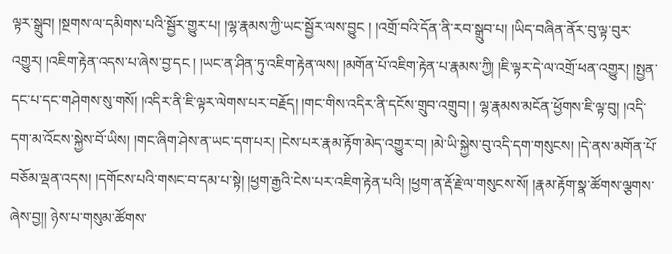ལྟར་སྒྲུབ། །སྔགས་ལ་དམིགས་པའི་སྦྱོར་གྱུར་པ། །ལྷ་རྣམས་ཀྱི་ཡང་སྦྱོར་ལས་བྱུང ། །འགྲོ་བའི་དོན་ནི་རབ་སྒྲུབ་པ། །ཡིད་བཞིན་ནོར་བུ་ལྟ་བུར་འགྱུར། །འཇིག་རྟེན་འདས་པ་ཞེས་བྱ་དང ། །ཡང་ན་ཤིན་ཏུ་འཇིག་རྟེན་ལས། །མགོན་པོ་འཇིག་རྟེན་པ་རྣམས་ཀྱི། །ཇི་ལྟར་དེ་ལ་འགྲོ་ཕན་འགྱུར། །སྤྱན་དང་པ་དང་གཤེགས་སུ་གསོ། །འདིར་ནི་ཇི་ལྟར་ལེགས་པར་བརྗོད། །གང་གིས་འདིར་ནི་དངོས་གྲུབ་འགྲུབ། ། ལྷ་རྣམས་མངོན་ཕྱོགས་ཇི་ལྟ་བུ། །འདི་དག་མ་འོངས་སྐྱེས་བོ་ཡིས། །གང་ཞིག་ཤེས་ན་ཡང་དག་པར། །ངེས་པར་རྣམ་རྟོག་མེད་འགྱུར་བ། །མེ་ཡི་སྐྱེས་བུ་འདི་དག་གསུངས། །དེ་ནས་མགོན་པོ་བཅོམ་ལྡན་འདས། །དགོངས་པའི་གསང་བ་དམ་པ་སྟེ། །ཕྱག་རྒྱའི་ངེས་པར་འཇིག་རྟེན་པའི། །ཕྱག་ན་རྡོ་རྗེ་ལ་གསུངས་སོ། །རྣམ་རྟོག་སྣ་ཚོགས་ལྕགས་ཞེས་བྱ།། ཉེས་པ་གསུམ་ཚོགས་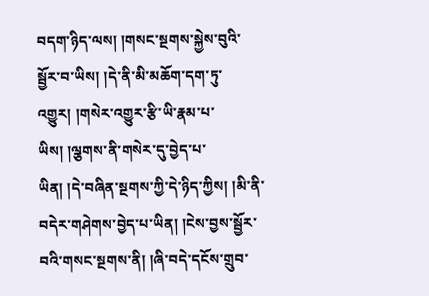བདག་ཉིད་ལས། །གསང་སྔགས་སྐྱེས་བུའི་སྦྱོར་བ་ཡིས། །དེ་ནི་མི་མཆོག་དག་ཏུ་འགྱུར། །གསེར་འགྱུར་རྩི་ཡི་རྣམ་པ་ཡིས། །ལྕགས་ནི་གསེར་དུ་བྱེད་པ་
ཡིན། །དེ་བཞིན་སྔགས་ཀྱི་དེ་ཉིད་ཀྱིས། །མི་ནི་བདེར་གཤེགས་བྱེད་པ་ཡིན། །ངེས་བྱས་སྦྱོར་བའི་གསང་སྔགས་ནི། །ཞི་བདེ་དངོས་གྲུབ་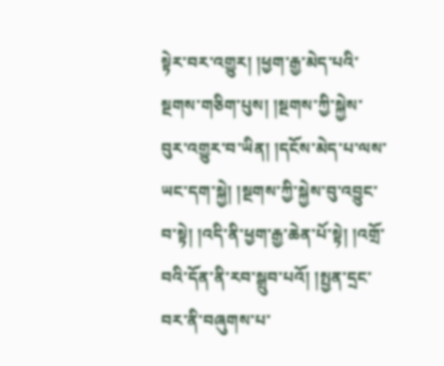སྟེར་བར་འགྱུར། །ཕྱག་རྒྱ་མེད་པའི་སྔགས་གཅིག་པུས། །སྔགས་ཀྱི་སྐྱེས་བུར་འགྱུར་བ་ཡིན། །དངོས་མེད་པ་ལས་ཡང་དག་སྐྱེ། །སྔགས་ཀྱི་སྐྱེས་བུ་འབྱུང་བ་སྟེ། །འདི་ནི་ཕྱག་རྒྱ་ཆེན་པོ་སྟེ། །འགྲོ་བའི་དོན་ནི་རབ་སྒྲུབ་པའོ། །སྤྱན་དྲང་བར་ནི་བཞུགས་པ་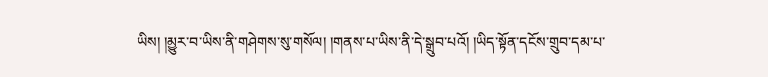ཡིས། །མྱུར་བ་ཡིས་ནི་གཤེགས་སུ་གསོལ། །གནས་པ་ཡིས་ནི་དེ་སྒྲུབ་པའོ། །ཡིད་སྟོན་དངོས་གྲུབ་དམ་པ་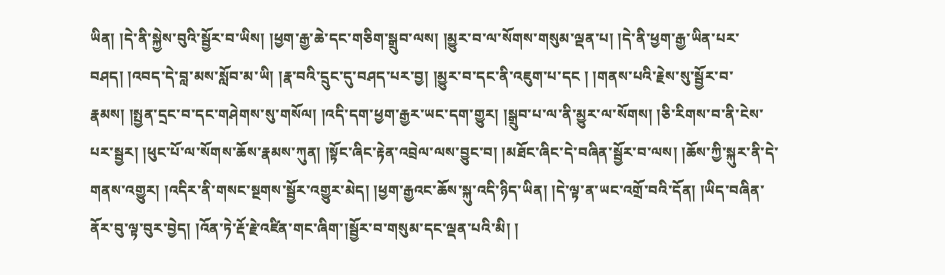ཡིན། །དེ་ནི་སྐྱེས་བུའི་སྦྱོར་བ་ཡིས། །ཕྱག་རྒྱ་ཆེ་དང་གཅིག་སྒྲུབ་ལས། །མྱུར་བ་ལ་སོགས་གསུམ་ལྡན་པ། །དེ་ནི་ཕྱག་རྒྱ་ཡིན་པར་བཤད། །འབད་དེ་བླ་མས་སློབ་མ་ཡི། །རྣ་བའི་དྲུང་དུ་བཤད་པར་བྱ། །མྱུར་བ་དང་ནི་འཇུག་པ་དང ། །གནས་པའི་རྗེས་སུ་སྦྱོར་བ་རྣམས། །སྤྱན་དྲང་བ་དང་གཤེགས་སུ་གསོལ། །འདི་དག་ཕྱག་རྒྱར་ཡང་དག་གྱུར། །སྒྲུབ་པ་ལ་ནི་མྱུར་ལ་སོགས། །ཅི་རིགས་བ་ནི་ངེས་པར་སྦྱར། །ཕུང་པོ་ལ་སོགས་ཆོས་རྣམས་ཀུན། །སྟོང་ཞིང་རྟེན་འབྲེལ་ལས་བྱུང་བ། །མཐོང་ཞིང་དེ་བཞིན་སྦྱོར་བ་ལས། །ཆོས་ཀྱི་སྐུར་ནི་དེ་གནས་འགྱུར། །འདིར་ནི་གསང་སྔགས་སྦྱོར་འགྱུར་མེད། །ཕྱག་རྒྱའང་ཆོས་སྐུ་འདི་ཉིད་ཡིན། །དེ་ལྟ་ན་ཡང་འགྲོ་བའི་དོན། །ཡིད་བཞིན་ནོར་བུ་ལྟ་བུར་བྱེད། །འོན་ཏེ་རྡོ་རྗེ་འཛིན་གང་ཞིག་།སྦྱོར་བ་གསུམ་དང་ལྡན་པའི་མི། །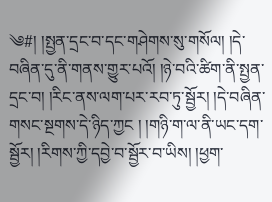༄#། །སྤྱན་དྲང་བ་དང་གཤེགས་སུ་གསོལ། །དེ་བཞིན་དུ་ནི་གནས་གྱུར་པའོ། །ཉེ་བའི་ཚིག་ནི་སྤྱན་དྲང་བ། །རིང་ནས་ལག་པར་རབ་ཏུ་སྦྱོར། །དེ་བཞིན་གསང་སྔགས་དེ་ཉིད་ཀྱང ། །གཉི་ག་ལ་ནི་ཡང་དག་སྦྱོར། །རིགས་ཀྱི་དབྱེ་བ་སྦྱོར་བ་ཡིས། །ཕྱག་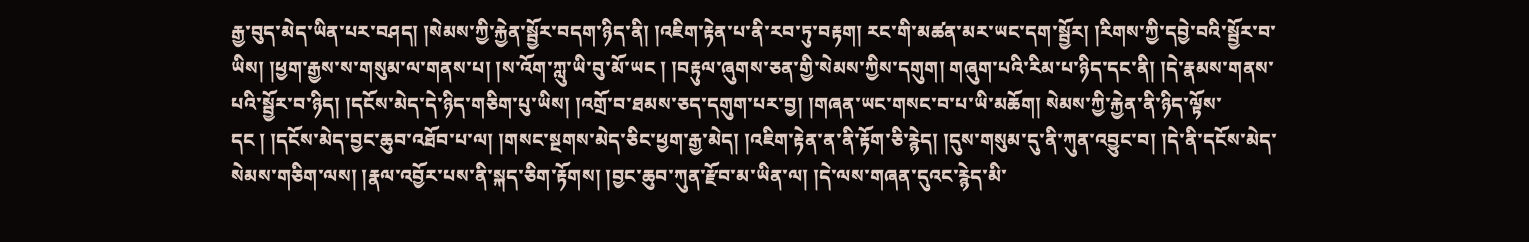རྒྱ་བུད་མེད་ཡིན་པར་བཤད། །སེམས་ཀྱི་རྐྱེན་སྦྱོར་བདག་ཉིད་ནི། །འཇིག་རྟེན་པ་ནི་རབ་ཏུ་བརྟག། རང་གི་མཚན་མར་ཡང་དག་སྦྱོར། །རིགས་ཀྱི་དབྱེ་བའི་སྦྱོར་བ་ཡིས། །ཕྱག་རྒྱས་ས་གསུམ་ལ་གནས་པ། །ས་འོག་ཀླུ་ཡི་བུ་མོ་ཡང ། །བརྟུལ་ཞུགས་ཅན་གྱི་སེམས་ཀྱིས་དགུག། གཞུག་པའི་རིམ་པ་ཉིད་དང་ནི། །དེ་རྣམས་གནས་པའི་སྦྱོར་བ་ཉིད། །དངོས་མེད་དེ་ཉིད་གཅིག་པུ་ཡིས། །འགྲོ་བ་ཐམས་ཅད་དགུག་པར་བྱ། །གཞན་ཡང་གསང་བ་པ་ཡི་མཆོག། སེམས་ཀྱི་རྐྱེན་ནི་ཉིད་ལྟོས་དང ། །དངོས་མེད་བྱང་ཆུབ་འཐོབ་པ་ལ། །གསང་སྔགས་མེད་ཅིང་ཕྱག་རྒྱ་མེད། །འཇིག་རྟེན་ན་ནི་རྟོག་ཅི་རྙེད། །དུས་གསུམ་དུ་ནི་ཀུན་འབྱུང་བ། །དེ་ནི་དངོས་མེད་སེམས་གཅིག་ལས། །རྣལ་འབྱོར་པས་ནི་སྐད་ཅིག་རྟོགས། །བྱང་ཆུབ་ཀུན་རྫོབ་མ་ཡིན་ལ། །དེ་ལས་གཞན་དུའང་རྙེད་མི་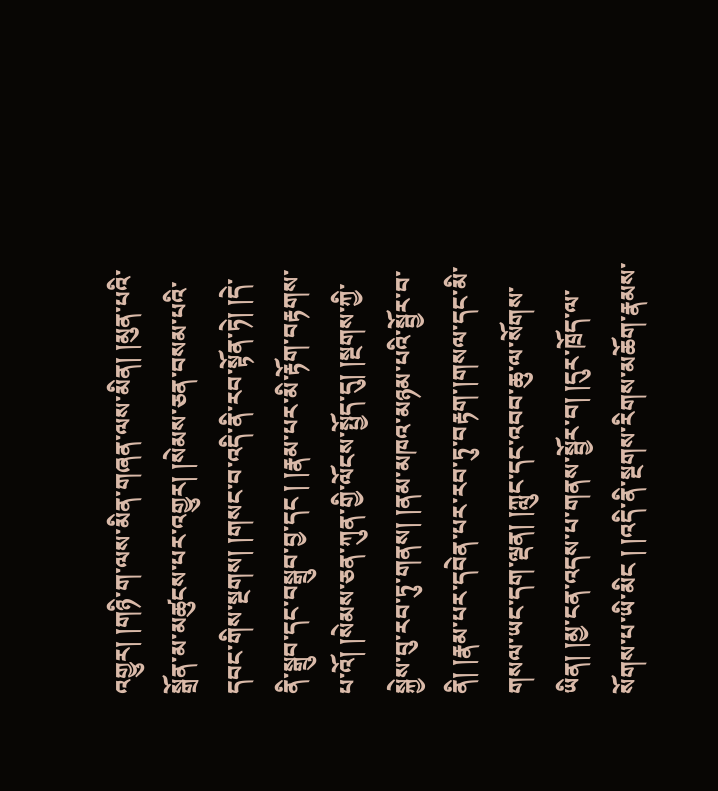འགྱུར། །གཉི་ག་ལས་མིན་གཞན་ལས་མིན། །མུན་པའི་སྒྲོན་མ་མཚུངས་པར་འགྱུར། །སེམས་ཅན་བསམ་པའི་དབང་གིས་སྔགས། །གསང་བ་འདི་ནི་རབ་སྟོན་ཏེ། །དེ་ནི་སྒྲུབ་དང་བསྒྲུབ་བྱ་དང ། །རྣམ་པར་མི་རྟོག་བརྟགས་
པ་འོ། །སེམས་ཅན་ཀུན་གྱི་ལོངས་སྤྱོད་དུ། །སྔགས་ཀྱི་སྐྱེས་བུ་རབ་ཏུ་གནས། །ནམ་མཁའ་མཉམ་པའི་སྦྱོར་བ་ནི། །རྣམ་པར་དབེན་པར་རབ་ཏུ་བརྟག་།གསལ་དང་མི་གསལ་ཡང་དག་ལྡན། །ཀླུང་དང་འབབ་ཆུ་ལ་སོགས་ཡིན། །མྱ་ངན་འདས་པ་གནས་སྦྱོར་བ། །དུར་ཁྲོད་ལ་སོགས་པ་ཡི་མིང ། །འདི་ནི་སྔགས་རིགས་མཆོག་རྣམས་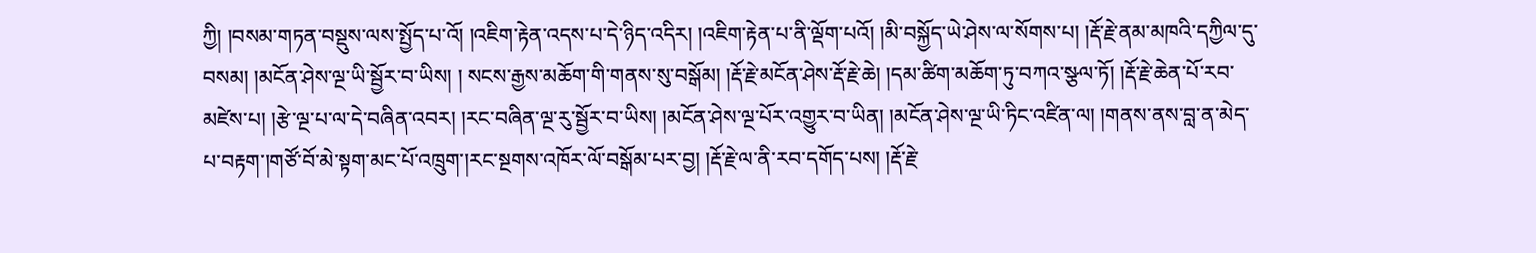ཀྱི། །བསམ་གཏན་བསྡུས་ལས་སྤྱོད་པ་འོ། །འཇིག་རྟེན་འདས་པ་དེ་ཉིད་འདིར། །འཇིག་རྟེན་པ་ནི་ལྡོག་པའོ། །མི་བསྐྱོད་ཡེ་ཤེས་ལ་སོགས་པ། །རྡོ་རྗེ་ནམ་མཁའི་དཀྱིལ་དུ་བསམ། །མངོན་ཤེས་ལྔ་ཡི་སྦྱོར་བ་ཡིས། ། སངས་རྒྱས་མཆོག་གི་གནས་སུ་བསྒོམ། །རྡོ་རྗེ་མངོན་ཤེས་རྡོ་རྗེ་ཆེ། །དམ་ཚིག་མཆོག་ཏུ་བཀའ་སྩལ་ཏོ། །རྡོ་རྗེ་ཆེན་པོ་རབ་མཛེས་པ། །རྩེ་ལྔ་པ་ལ་དེ་བཞིན་འབར། །རང་བཞིན་ལྔ་རུ་སྦྱོར་བ་ཡིས། །མངོན་ཤེས་ལྔ་པོར་འགྱུར་བ་ཡིན། །མངོན་ཤེས་ལྔ་ཡི་ཏིང་འཛིན་ལ། །གནས་ནས་བླ་ན་མེད་པ་བརྟག་།གཙོ་བོ་མེ་སྟག་མང་པོ་འཁྲུག་།རང་སྔགས་འཁོར་ལོ་བསྒོམ་པར་བྱ། །རྡོ་རྗེ་ལ་ནི་རབ་དགོད་པས། །རྡོ་རྗེ་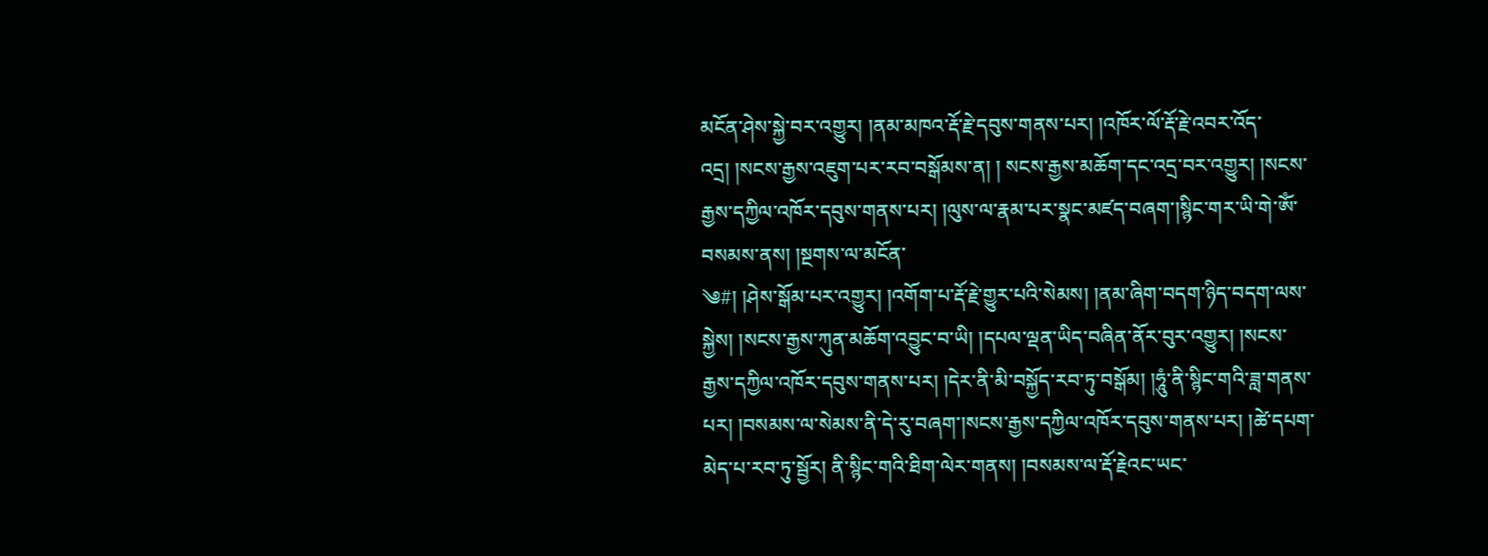མངོན་ཤེས་སྐྱེ་བར་འགྱུར། །ནམ་མཁའ་རྡོ་རྗེ་དབུས་གནས་པར། །འཁོར་ལོ་རྡོ་རྗེ་འབར་འོད་འདྲ། །སངས་རྒྱས་འཇུག་པར་རབ་བསྒོམས་ན། ། སངས་རྒྱས་མཆོག་དང་འདྲ་བར་འགྱུར། །སངས་རྒྱས་དཀྱིལ་འཁོར་དབུས་གནས་པར། །ལུས་ལ་རྣམ་པར་སྣང་མཛད་བཞག་།སྙིང་གར་ཡི་གེ་ཨོཾ་བསམས་ནས། །སྔགས་ལ་མངོན་
༄#། །ཤེས་སྒོམ་པར་འགྱུར། །འགོག་པ་རྡོ་རྗེ་གྱུར་པའི་སེམས། །ནམ་ཞིག་བདག་ཉིད་བདག་ལས་སྐྱེས། །སངས་རྒྱས་ཀུན་མཆོག་འབྱུང་བ་ཡི། །དཔལ་ལྡན་ཡིད་བཞིན་ནོར་བུར་འགྱུར། །སངས་རྒྱས་དཀྱིལ་འཁོར་དབུས་གནས་པར། །དེར་ནི་མི་བསྐྱོད་རབ་ཏུ་བསྒོམ། །ཧཱུཾ་ནི་སྙིང་གའི་ཟླ་གནས་པར། །བསམས་ལ་སེམས་ནི་དེ་རུ་བཞག་།སངས་རྒྱས་དཀྱིལ་འཁོར་དབུས་གནས་པར། །ཚེ་དཔག་མེད་པ་རབ་ཏུ་སྦྱོར། ནི་སྙིང་གའི་ཐིག་ལེར་གནས། །བསམས་ལ་རྡོ་རྗེའང་ཡང་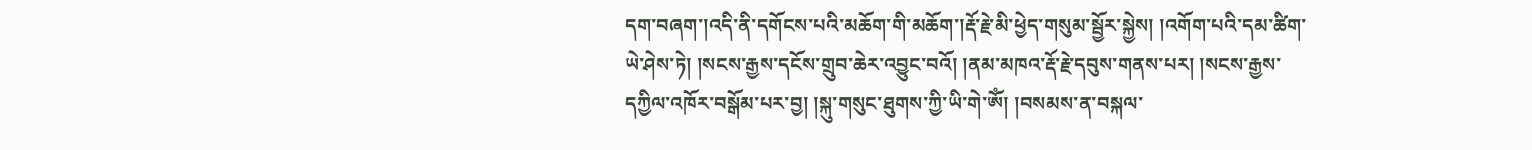དག་བཞག་།འདི་ནི་དགོངས་པའི་མཆོག་གི་མཆོག་།རྡོ་རྗེ་མི་ཕྱེད་གསུམ་སྦྱོར་སྐྱེས། །འགོག་པའི་དམ་ཚིག་ཡེ་ཤེས་ཏེ། །སངས་རྒྱས་དངོས་གྲུབ་ཆེར་འབྱུང་བའོ། །ནམ་མཁའ་རྡོ་རྗེ་དབུས་གནས་པར། །སངས་རྒྱས་དཀྱིལ་འཁོར་བསྒོམ་པར་བྱ། །སྐུ་གསུང་ཐུགས་ཀྱི་ཡི་གེ་ཨོཾ། །བསམས་ན་བསྐལ་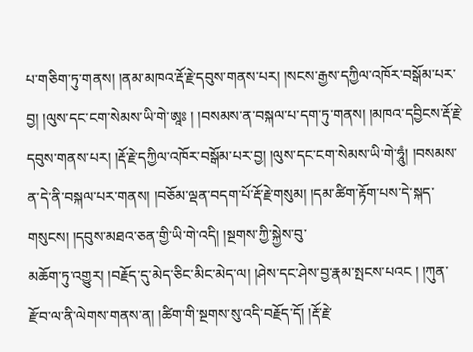པ་གཅིག་ཏུ་གནས། །ནམ་མཁའ་རྡོ་རྗེ་དབུས་གནས་པར། །སངས་རྒྱས་དཀྱིལ་འཁོར་བསྒོམ་པར་བྱ། །ལུས་དང་ངག་སེམས་ཡི་གེ་ཨཱཿ ། །བསམས་ན་བསྐལ་པ་དག་ཏུ་གནས། །མཁའ་དབྱིངས་རྡོ་རྗེ་དབུས་གནས་པར། །རྡོ་རྗེ་དཀྱིལ་འཁོར་བསྒོམ་པར་བྱ། །ལུས་དང་ངག་སེམས་ཡི་གེ་ཧཱུཾ། །བསམས་ན་དེ་ནི་བསྐལ་པར་གནས། །བཅོམ་ལྡན་བདག་པོ་རྡོ་རྗེ་གསུམ། །དམ་ཚིག་རྟོག་པས་དེ་སྐད་གསུངས། །དབུས་མཐའ་ཅན་གྱི་ཡི་གེ་འདི། །སྔགས་ཀྱི་སྐྱེས་བུ་
མཆོག་ཏུ་འགྱུར། །བརྗོད་དུ་མེད་ཅིང་མིང་མེད་ལ། །ཤེས་དང་ཤེས་བྱ་རྣམ་སྤངས་པའང ། །ཀུན་རྫོབ་ལ་ནི་ལེགས་གནས་ན། །ཚིག་གི་སྔགས་སུ་འདི་བརྗོད་དོ། །རྡོ་རྗེ་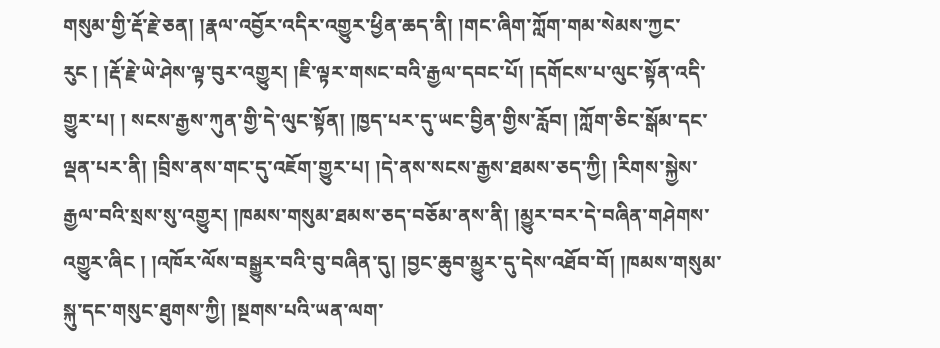གསུམ་གྱི་རྡོ་རྗེ་ཅན། །རྣལ་འབྱོར་འདིར་འགྱུར་ཕྱིན་ཆད་ནི། །གང་ཞིག་ཀློག་གམ་སེམས་ཀྱང་རུང ། །རྡོ་རྗེ་ཡེ་ཤེས་ལྟ་བུར་འགྱུར། །ཇི་ལྟར་གསང་བའི་རྒྱལ་དབང་པོ། །དགོངས་པ་ལུང་སྟོན་འདི་གྱུར་པ། ། སངས་རྒྱས་ཀུན་གྱི་དེ་ལུང་སྟོན། །ཁྱད་པར་དུ་ཡང་བྱིན་གྱིས་རློབ། །ཀློག་ཅིང་སྒོམ་དང་ལྡན་པར་ནི། །བྲིས་ནས་གང་དུ་འཇོག་གྱུར་པ། །དེ་ནས་སངས་རྒྱས་ཐམས་ཅད་ཀྱི། །རིགས་སྐྱེས་རྒྱལ་བའི་སྲས་སུ་འགྱུར། །ཁམས་གསུམ་ཐམས་ཅད་བཅོམ་ནས་ནི། །མྱུར་བར་དེ་བཞིན་གཤེགས་འགྱུར་ཞིང ། །འཁོར་ལོས་བསྒྱུར་བའི་བུ་བཞིན་དུ། །བྱང་ཆུབ་མྱུར་དུ་དེས་འཐོབ་བོ། །ཁམས་གསུམ་སྐུ་དང་གསུང་ཐུགས་ཀྱི། །སྔགས་པའི་ཡན་ལག་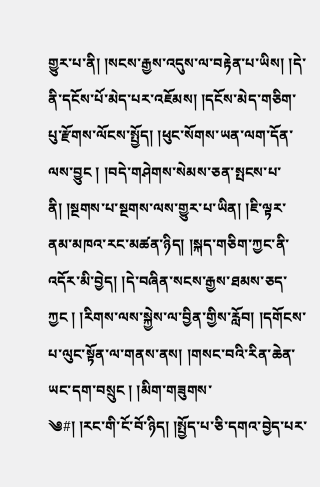གྱུར་པ་ནི། །སངས་རྒྱས་འདུས་ལ་བརྟེན་པ་ཡིས། །དེ་ནི་དངོས་པོ་མེད་པར་འཇོམས། །དངོས་མེད་གཅིག་པུ་རྫོགས་ལོངས་སྤྱོད། །ཕུང་སོགས་ཡན་ལག་དོན་ལས་བྱུང ། །བདེ་གཤེགས་སེམས་ཅན་སྤངས་པ་ནི། །སྔགས་པ་སྔགས་ལས་གྱུར་པ་ཡིན། །ཇི་ལྟར་ནམ་མཁའ་རང་མཚན་ཉིད། །སྐད་གཅིག་ཀྱང་ནི་འདོར་མི་བྱེད། །དེ་བཞིན་སངས་རྒྱས་ཐམས་ཅད་ཀྱང ། །རིགས་ལས་སྐྱེས་ལ་བྱིན་གྱིས་རློབ། །དགོངས་པ་ལུང་སྟོན་ལ་གནས་ནས། །གསང་བའི་རིན་ཆེན་ཡང་དག་བསྲུང ། །མིག་གཟུགས་
༄#། །རང་གི་ངོ་བོ་ཉིད། །སྤྱོད་པ་ཅི་དགའ་བྱེད་པར་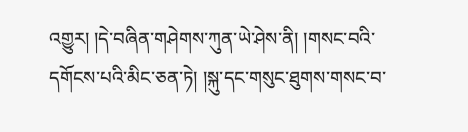འགྱུར། །དེ་བཞིན་གཤེགས་ཀུན་ཡེ་ཤེས་ནི། །གསང་བའི་དགོངས་པའི་མིང་ཅན་ཏེ། །སྐུ་དང་གསུང་ཐུགས་གསང་བ་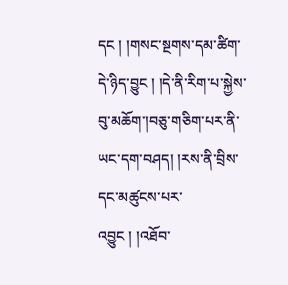དང ། །གསང་སྔགས་དམ་ཚིག་དེ་ཉིད་བྱུང ། །དེ་ནི་རིག་པ་སྐྱེས་བུ་མཆོག་།བཅུ་གཅིག་པར་ནི་ཡང་དག་བཤད། །རས་ནི་བྲིས་དང་མཚུངས་པར་འབྱུང ། །འཐོབ་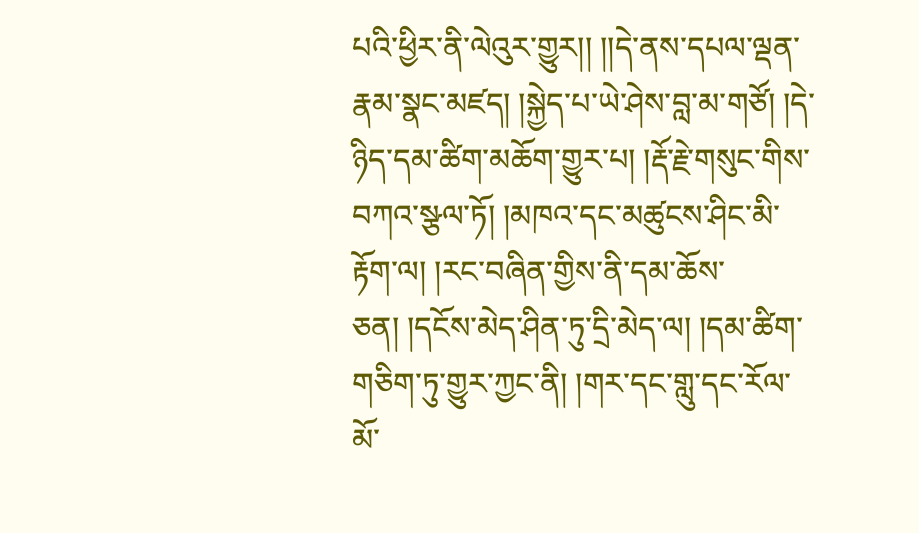པའི་ཕྱིར་ནི་ལེའུར་གྱུར།། །།དེ་ནས་དཔལ་ལྡན་རྣམ་སྣང་མཛད། །སྐྱེད་པ་ཡེ་ཤེས་བླ་མ་གཙོ། །དེ་ཉིད་དམ་ཚིག་མཆོག་གྱུར་པ། །རྡོ་རྗེ་གསུང་གིས་བཀའ་སྩལ་ཏོ། །མཁའ་དང་མཚུངས་ཤིང་མི་རྟོག་ལ། །རང་བཞིན་གྱིས་ནི་དམ་ཆོས་ཅན། །དངོས་མེད་ཤིན་ཏུ་དྲི་མེད་ལ། །དམ་ཚིག་གཅིག་ཏུ་གྱུར་ཀྱང་ནི། །གར་དང་གླུ་དང་རོལ་མོ་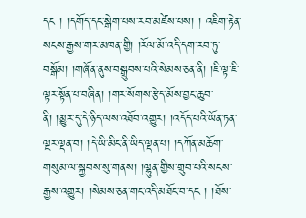དང ། །དགོད་དང་སྒེག་པས་རབ་མཛེས་པས། ། འཇིག་རྟེན་སངས་རྒྱས་གར་མཁན་གྱི། །རོལ་མོ་འདི་དག་རབ་ཏུ་བསྒོམ། །གཞོན་ནུས་བསྒྲུབས་པའི་སེམས་ཅན་ནི། །ཇི་ལྟ་ཇི་ལྟར་སྟོན་པ་བཞིན། །གར་སོགས་རྩེད་མོས་བྱང་ཆུབ་ནི། །མྱུར་དུ་དེ་ཉིད་ལས་འཐོབ་འགྱུར། །འདོད་པའི་ཡོན་ཏན་ལྔར་ལྡན་བ། །དེ་ཡི་མིང་ནི་ཡིད་ལྡན་པ། །དཀོན་མཆོག་གསུམ་ལ་སྐྱབས་སུ་གནས། །ལྷུན་གྱིས་གྲུབ་པའི་སངས་རྒྱས་འགྱུར། །སེམས་ཅན་གང་འདི་མཐོང་བ་དང ། །ཐོས་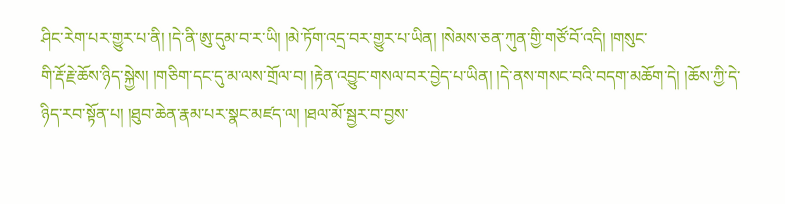ཤིང་རེག་པར་གྱུར་པ་ནི། །དེ་ནི་ཨུ་དུམ་བ་ར་ཡི། །མེ་ཏོག་འདྲ་བར་གྱུར་པ་ཡིན། །སེམས་ཅན་ཀུན་གྱི་གཙོ་བོ་འདི། །གསུང་
གི་རྡོ་རྗེ་ཆོས་ཉིད་སྐྱེས། །གཅིག་དང་དུ་མ་ལས་གྲོལ་བ། །རྟེན་འབྱུང་གསལ་བར་བྱེད་པ་ཡིན། །དེ་ནས་གསང་བའི་བདག་མཆོག་དེ། །ཆོས་ཀྱི་དེ་ཉིད་རབ་སྟོན་པ། །ཐུབ་ཆེན་རྣམ་པར་སྣང་མཛད་ལ། །ཐལ་མོ་སྦྱར་བ་བྱས་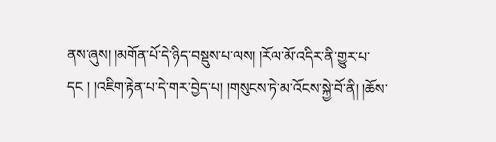ནས་ཞུས། །མགོན་པོ་དེ་ཉིད་བསྡུས་པ་ལས། །རོལ་མོ་འདིར་ནི་གྱུར་པ་དང ། །འཇིག་རྟེན་པ་དེ་གར་བྱེད་པ། །གསུངས་ཏེ་མ་འོངས་སྐྱེ་བོ་ནི། །ཆོས་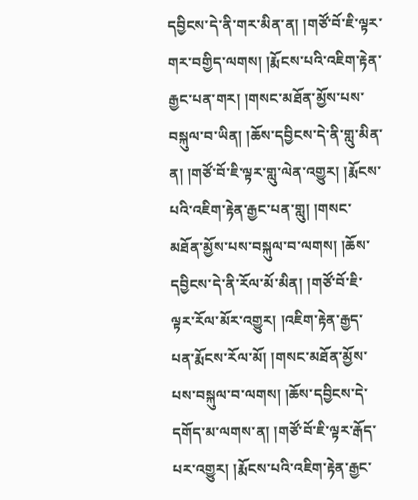དབྱིངས་དེ་ནི་གར་མིན་ན། །གཙོ་བོ་ཇི་ལྟར་གར་བགྱིད་ལགས། །རྨོངས་པའི་འཇིག་རྟེན་རྒྱང་པན་གར། །གསང་མཐོན་མྱོས་པས་བསྐུལ་བ་ཡིན། །ཆོས་དབྱིངས་དེ་ནི་གླུ་མིན་ན། །གཙོ་བོ་ཇི་ལྟར་གླུ་ལེན་འགྱུར། །རྨོངས་པའི་འཇིག་རྟེན་རྒྱང་པན་གླུ། །གསང་མཐོན་མྱོས་པས་བསྐུལ་བ་ལགས། །ཆོས་དབྱིངས་དེ་ནི་རོལ་མོ་མིན། །གཙོ་བོ་ཇི་ལྟར་རོལ་མོར་འགྱུར། །འཇིག་རྟེན་རྒྱད་པན་རྨོངས་རོལ་མོ། །གསང་མཐོན་མྱོས་པས་བསྐུལ་བ་ལགས། །ཆོས་དབྱིངས་དེ་དགོད་མ་ལགས་ན། །གཙོ་བོ་ཇི་ལྟར་རྒོད་པར་འགྱུར། །རྨོངས་པའི་འཇིག་རྟེན་རྒྱང་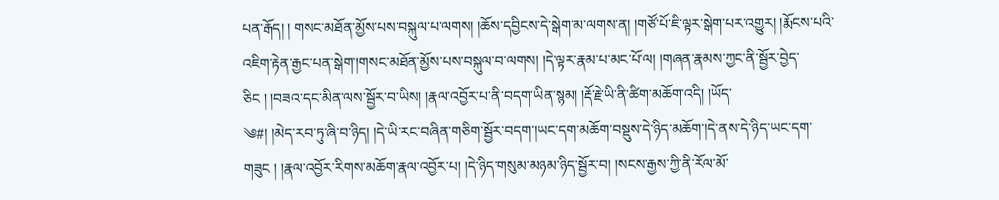པན་རྒོད། ། གསང་མཐོན་མྱོས་པས་བསྐུལ་པ་ལགས། །ཆོས་དབྱིངས་དེ་སྒེག་མ་ལགས་ན། །གཙོ་པོ་ཇི་ལྟར་སྒེག་པར་འགྱུར། །རྨོངས་པའི་འཇིག་རྟེན་རྒྱང་པན་སྒེག་།གསང་མཐོན་མྱོས་པས་བསྐུལ་བ་ལགས། །དེ་ལྟར་རྣམ་པ་མང་པོ་ལ། །གཞན་རྣམས་ཀྱང་ནི་སྦྱོར་བྱེད་ཅིང ། །བཟའ་དང་མིན་ལས་སྦྱོར་བ་ཡིས། །རྣལ་འབྱོར་པ་ནི་བདག་ཡིན་སྙམ། །རྡོ་རྗེ་ཡི་ནི་ཚིག་མཆོག་འདི། །ཡོད་
༄#། །མེད་རབ་ཏུ་ཞི་བ་ཉིད། །དེ་ཡི་རང་བཞིན་གཅིག་སྦྱོར་བདག་།ཡང་དག་མཆོག་བསྡུས་དེ་ཉིད་མཆོག་།དེ་ནས་དེ་ཉིད་ཡང་དག་གཟུང ། །རྣལ་འབྱོར་རིགས་མཆོག་རྣལ་འབྱོར་པ། །དེ་ཉིད་གསུམ་མཉམ་ཉིད་སྦྱོར་བ། །སངས་རྒྱས་ཀྱི་ནི་རོལ་མོ་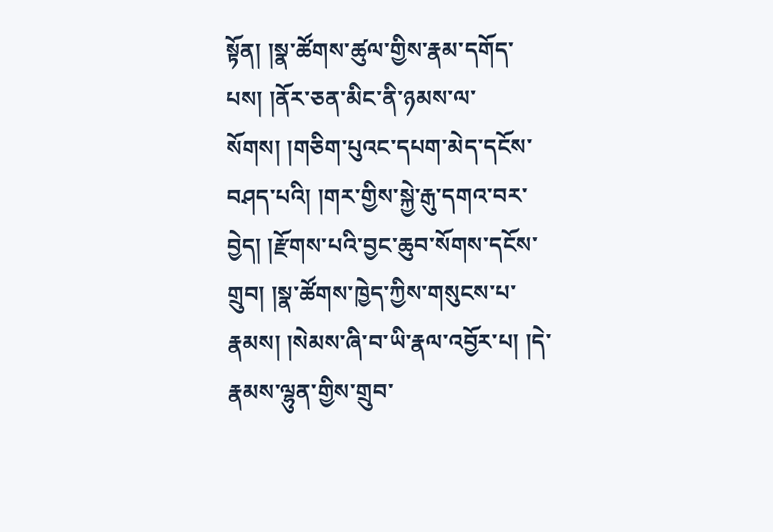སྟོན། །སྣ་ཚོགས་ཚུལ་གྱིས་རྣམ་དགོད་པས། །ནོར་ཅན་མིང་ནི་ཉམས་ལ་སོགས། །གཅིག་པུའང་དཔག་མེད་དངོས་བཤད་པའི། །གར་གྱིས་སྐྱེ་རྒུ་དགའ་བར་བྱེད། །རྫོགས་པའི་བྱང་ཆུབ་སོགས་དངོས་གྲུབ། །སྣ་ཚོགས་ཁྱེད་ཀྱིས་གསུངས་པ་རྣམས། །སེམས་ཞི་བ་ཡི་རྣལ་འབྱོར་པ། །དེ་རྣམས་ལྷུན་གྱིས་གྲུབ་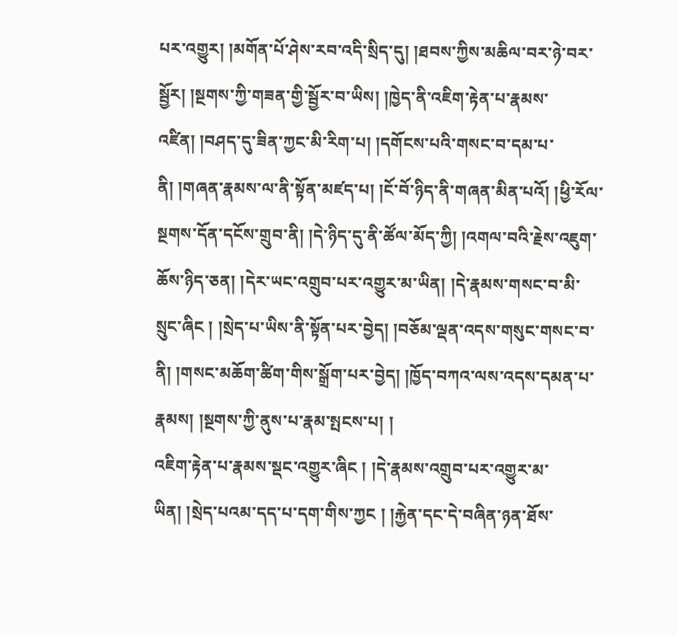པར་འགྱུར། །མགོན་པོ་ཤེས་རབ་འདི་སྲིད་དུ། །ཐབས་ཀྱིས་མཆིལ་བར་ཉེ་བར་སྦྱོར། །སྔགས་ཀྱི་གཟན་གྱི་སྦྱོར་བ་ཡིས། །ཁྱེད་ནི་འཇིག་རྟེན་པ་རྣམས་འཛིན། །བཤད་དུ་ཟིན་ཀྱང་མི་རིག་པ། །དགོངས་པའི་གསང་བ་དམ་པ་ནི། །གཞན་རྣམས་ལ་ནི་སྟོན་མཛད་པ། །ངོ་བོ་ཉིད་ནི་གཞན་མིན་པའོ། །ཕྱི་རོལ་སྔགས་དོན་དངོས་གྲུབ་ནི། །དེ་ཉིད་དུ་ནི་ཚོལ་མོད་ཀྱི། །འགལ་བའི་རྗེས་འཇུག་ཆོས་ཉིད་ཅན། །དེར་ཡང་འགྲུབ་པར་འགྱུར་མ་ཡིན། །དེ་རྣམས་གསང་བ་མི་སྲུང་ཞིང ། །སྲེད་པ་ཡིས་ནི་སྟོན་པར་བྱེད། །བཅོམ་ལྡན་འདས་གསུང་གསང་བ་ནི། །གསང་མཆོག་ཚིག་གིས་སྒྲོག་པར་བྱེད། །ཁྱོད་བཀའ་ལས་འདས་དམན་པ་རྣམས། །སྔགས་ཀྱི་ནུས་པ་རྣམ་སྤངས་པ། །
འཇིག་རྟེན་པ་རྣམས་སྡང་འགྱུར་ཞིང ། །དེ་རྣམས་འགྲུབ་པར་འགྱུར་མ་ཡིན། །སྲེད་པའམ་དད་པ་དག་གིས་ཀྱང ། །རྐྱེན་དང་དེ་བཞིན་ཉན་ཐོས་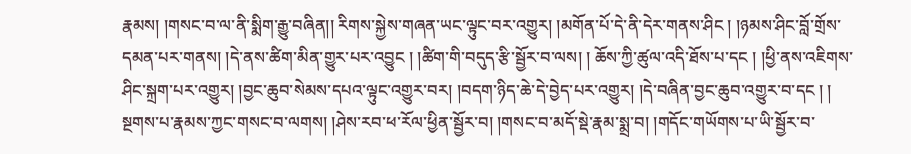རྣམས། །གསང་བ་ལ་ནི་སྨིག་རྒྱུ་བཞིན།། རིགས་སྐྱེས་གཞན་ཡང་ལྟུང་བར་འགྱུར། །མགོན་པོ་དེ་ནི་དེར་གནས་ཤིང ། །ཉམས་ཤིང་བློ་གྲོས་དམན་པར་གནས། །དེ་ནས་ཚིག་མིན་གྱུར་པར་འབྱུང ། །ཚིག་གི་བདུད་རྩི་སྦྱོར་བ་ལས། ། ཆོས་ཀྱི་ཚུལ་འདི་ཐོས་པ་དང ། །ཕྱི་ནས་འཇིགས་ཤིང་སྐྲག་པར་འགྱུར། །བྱང་ཆུབ་སེམས་དཔའ་ལྟུང་འགྱུར་བར། །བདག་ཉིད་ཆེ་དེ་བྱེད་པར་འགྱུར། །དེ་བཞིན་བྱང་ཆུབ་འགྱུར་བ་དང ། ། སྔགས་པ་རྣམས་ཀྱང་གསང་བ་ལགས། །ཤེས་རབ་ཕ་རོལ་ཕྱིན་སྦྱོར་བ། །གསང་བ་མདོ་སྡེ་རྣམ་སྨྲ་བ། །གདོང་གཡོགས་པ་ཡི་སྦྱོར་བ་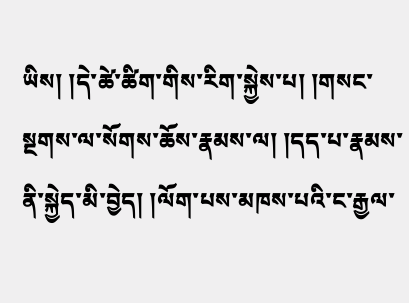ཡིས། །དེ་ཚེ་ཚིག་གིས་རིག་སྐྱེས་པ། །གསང་སྔགས་ལ་སོགས་ཆོས་རྣམས་ལ། །དད་པ་རྣམས་ནི་སྐྱེད་མི་བྱེད། །ལོག་པས་མཁས་པའི་ང་རྒྱལ་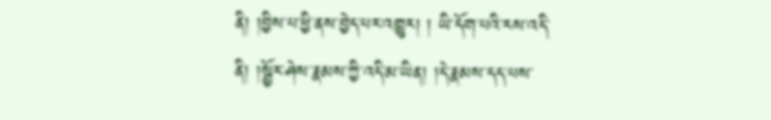ནི། །བྱིས་པ་ཕྱི་ནས་བྱེད་པར་འགྱུར། ། ཡི་དོག་པའི་རས་འདི་ནི། །སྦྱོར་ཤེས་རྣམས་ཀྱི་འདི་མ་ཡིན། །དེ་རྣམས་དད་པས་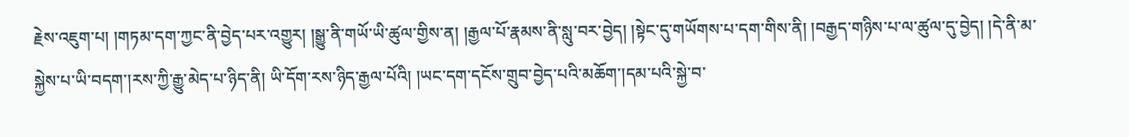རྗེས་འཇུག་པ། །གཏམ་དག་ཀྱང་ནི་བྱེད་པར་འགྱུར། །སྒྱུ་ནི་གཡོ་ཡི་ཚུལ་གྱིས་ན། །རྒྱལ་པོ་རྣམས་ནི་སླུ་བར་བྱེད། །སྟེང་དུ་གཡོགས་པ་དག་གིས་ནི། །བརྒྱད་གཉིས་པ་ལ་ཚུལ་དུ་བྱེད། །དེ་ནི་མ་སྐྱེས་པ་ཡི་བདག་།རས་ཀྱི་རྒྱུ་མེད་པ་ཉིད་ནི། ཡི་དོག་རས་ཉིད་རྒྱལ་པོའི། །ཡང་དག་དངོས་གྲུབ་བྱེད་པའི་མཆོག་།དམ་པའི་སྐྱེ་བ་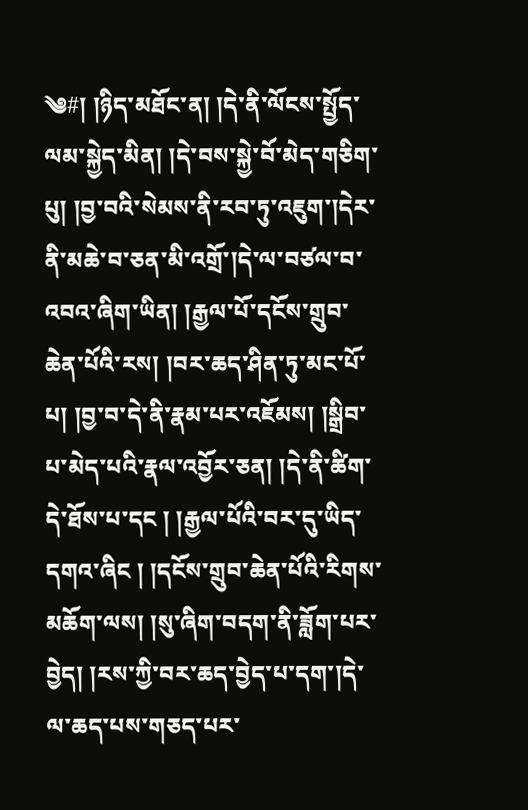༄#། །ཉིད་མཐོང་ན། །དེ་ནི་ལོངས་སྤྱོད་ལམ་སྐྱེད་མིན། །དེ་བས་སྐྱེ་བོ་མེད་གཅིག་པུ། །བྱ་བའི་སེམས་ནི་རབ་ཏུ་འཇུག་།དེར་ནི་མཆེ་བ་ཅན་མི་འགྲོ་།དེ་ལ་བཙལ་བ་འབའ་ཞིག་ཡིན། །རྒྱལ་པོ་དངོས་གྲུབ་ཆེན་པོའི་རས། །བར་ཆད་ཤིན་ཏུ་མང་པོ་པ། །བྱ་བ་དེ་ནི་རྣམ་པར་འཇོམས། །སྒྲིབ་པ་མེད་པའི་རྣལ་འབྱོར་ཅན། །དེ་ནི་ཚིག་དེ་ཐོས་པ་དང ། །རྒྱལ་པོའི་བར་དུ་ཡིད་དགའ་ཞིང ། །དངོས་གྲུབ་ཆེན་པོའི་རིགས་མཆོག་ལས། །སུ་ཞིག་བདག་ནི་ཟློག་པར་བྱེད། །རས་ཀྱི་བར་ཆད་བྱེད་པ་དག་།དེ་ལ་ཆད་པས་གཅད་པར་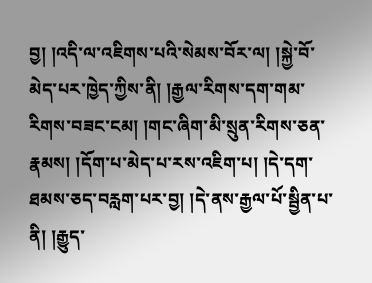བྱ། །འདི་ལ་འཇིགས་པའི་སེམས་བོར་ལ། །སྐྱེ་བོ་མེད་པར་ཁྱེད་ཀྱིས་ནི། །རྒྱལ་རིགས་དག་གམ་རིགས་བཟང་ངམ། །གང་ཞིག་མི་སྲུན་རིགས་ཅན་རྣམས། །དོག་པ་མེད་པ་རས་འཇིག་པ། །དེ་དག་ཐམས་ཅད་བརླག་པར་བྱ། །དེ་ནས་རྒྱལ་པོ་སྦྱིན་པ་ནི། །རྒྱུད་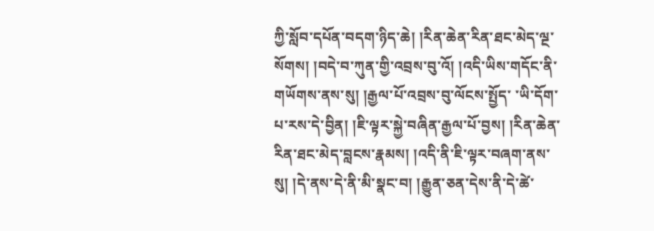ཀྱི་སློབ་དཔོན་བདག་ཉིད་ཆེ། །རིན་ཆེན་རིན་ཐང་མེད་ལྔ་སོགས། །བདེ་བ་ཀུན་གྱི་འབྲས་བུ་འོ། །འདི་ཡིས་གདོང་ནི་གཡོགས་ནས་སུ། །རྒྱལ་པོ་འབྲས་བུ་ལོངས་སྤྱོད་ ་ཡི་དོག་པ་རས་དེ་བྱིན། །ཇི་ལྟར་སྐྱེ་བཞིན་རྒྱལ་པོ་བྱས། །རིན་ཆེན་རིན་ཐང་མེད་བླངས་རྣམས། །འདི་ནི་ཇི་ལྟར་བཞག་ནས་སུ། །དེ་ནས་དེ་ནི་མི་སྣང་བ། །རྒྱུན་ཅན་དེས་ནི་དེ་ཚེ་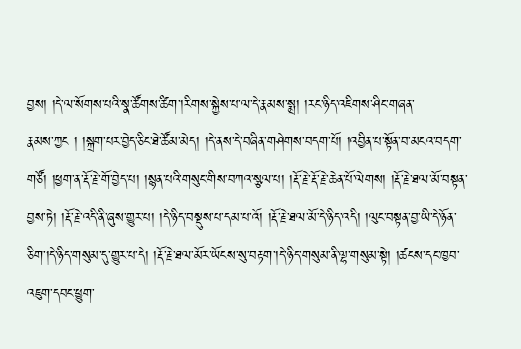བྱས། །དེ་ལ་སོགས་པའི་སྣ་ཚོགས་ཚིག་།རིགས་སྐྱེས་པ་ལ་དེ་རྣམས་སྨྲ། །རང་ཉིད་འཇིགས་ཤིང་གཞན་
རྣམས་ཀྱང ། །སྐྲག་པར་བྱེད་ཅིང་ཐེ་ཚོམ་མེད། །དེ་ནས་དེ་བཞིན་གཤེགས་བདག་པོ། །འབྱིན་པ་སྟོན་བ་མངའ་བདག་གཙོ། །ཕྱག་ན་རྡོ་རྗེ་གོ་བྱེད་པ། །སྙན་པའི་གསུང་གིས་བཀའ་སྩལ་པ། །རྡོ་རྗེ་རྡོ་རྗེ་ཆེན་པོ་ལེགས། །རྡོ་རྗེ་ཐལ་མོ་བསྟན་བྱས་ཏེ། །རྡོ་རྗེ་འདི་ནི་ཞུས་གྱུར་པ། །དེ་ཉིད་བསྡུས་པ་དམ་པ་འོ། །རྡོ་རྗེ་ཐལ་མོ་དེ་ཉིད་འདི། །ལུང་བསྟན་བྱ་ཡི་དེ་ཉོན་ཅིག་།དེ་ཉིད་གསུམ་དུ་གྱུར་པ་དེ། །རྡོ་རྗེ་ཐལ་མོར་ཡོངས་སུ་བརྟག་།དེ་ཉིད་གསུམ་ནི་ལྷ་གསུམ་སྟེ། །ཚངས་དང་ཁྱབ་འཇུག་དབང་ཕྱུག་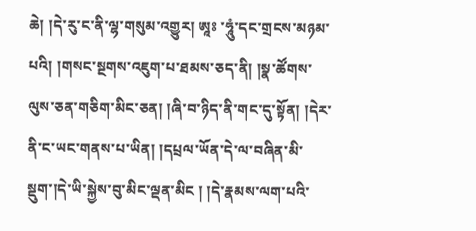ཆེ། །དེ་རུ་ང་ནི་ལྷ་གསུམ་འགྱུར། ཨཱཿ ་ཧཱུཾ་དང་གྲངས་མཉམ་པའི། །གསང་སྔགས་འཇུག་པ་ཐམས་ཅད་ནི། །སྣ་ཚོགས་ལུས་ཅན་གཅིག་མིང་ཅན། །ཞི་བ་ཉིད་ནི་གང་དུ་སྟོན། །དེར་ནི་ང་ཡང་གནས་པ་ཡིན། །དཔྲལ་ཡོན་དེ་ལ་བཞིན་མི་སྡུག་།དེ་ཡི་སྐྱེས་བུ་མིང་ལྡན་མིང ། །དེ་རྣམས་ལག་པའི་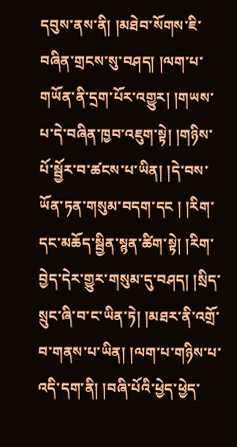དབུས་ནས་ནི། །མཐེབ་སོགས་ཇི་བཞིན་གྲངས་སུ་བཤད། །ལག་པ་གཡོན་ནི་དྲག་པོར་འགྱུར། །གཡས་པ་དེ་བཞིན་ཁྱབ་འཇུག་སྟེ། །གཉིས་པོ་སྦྱོར་བ་ཚངས་པ་ཡིན། །དེ་བས་ཡོན་ཏན་གསུམ་བདག་དང ། །རིག་དང་མཆོད་སྦྱིན་སྙན་ཚིག་སྟེ། །རིག་བྱེད་དེར་གྱུར་གསུམ་དུ་བཤད། །སྲིད་སྲུང་ཞི་བ་ང་ཡིན་ཏེ། །མཐར་ནི་འགྲོ་བ་གནས་པ་ཡིན། །ལག་པ་གཉིས་པ་འདི་དག་ནི། །བཞི་པོའི་ཕྱེད་ཕྱེད་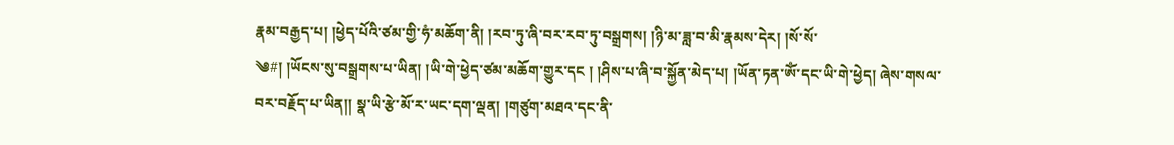རྣམ་བརྒྱད་པ། །ཕྱེད་པོའི་ཙམ་གྱི་ཧཾ་མཆོག་ནི། །རབ་ཏུ་ཞི་བར་རབ་ཏུ་བསྒྲགས། །ཉི་མ་ཟླ་བ་མི་རྣམས་དེར། །སོ་སོ་
༄#། །ཡོངས་སུ་བསྒྲགས་པ་ཡིན། །ཡི་གེ་ཕྱེད་ཙམ་མཆོག་གྱུར་དང ། །ཤིས་པ་ཞི་བ་སྐྱོན་མེད་པ། །ཡོན་ཏན་ཨོཾ་དང་ཡི་གེ་ཕྱེད། ཞེས་གསལ་བར་བརྗོད་པ་ཡིན།། སྣ་ཡི་རྩེ་མོ་ར་ཡང་དག་ལྡན། །གཙུག་མཐའ་དང་ནི་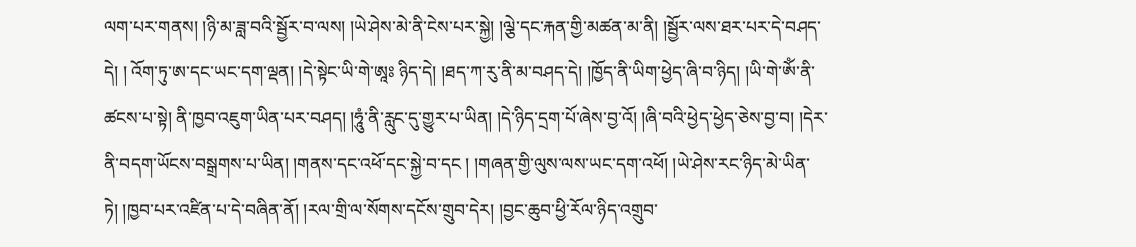ལག་པར་གནས། །ཉི་མ་ཟླ་བའི་སྦྱོར་བ་ལས། །ཡེ་ཤེས་མེ་ནི་ངེས་པར་སྐྱེ། །ལྕེ་དང་རྐན་གྱི་མཚན་མ་ནི། །སྦྱོར་ལས་ཐར་པར་དེ་བཤད་དེ། ། འོག་ཏུ་ཨ་དང་ཡང་དག་ལྡན། །དེ་སྟེང་ཡི་གེ་ཨཱཿ ཉིད་དེ། །ཐད་ཀ་རུ་ནི་མ་བཤད་དེ། །ཁྱོད་ནི་ཡིག་ཕྱེད་ཞི་བ་ཉིད། །ཡི་གེ་ཨོཾ་ནི་ཚངས་པ་སྟེ། ནི་ཁྱབ་འཇུག་ཡིན་པར་བཤད། །ཧཱུཾ་ནི་རླུང་དུ་གྱུར་པ་ཡིན། །དེ་ཉིད་དྲག་པོ་ཞེས་བྱ་འོ། །ཞི་བའི་ཕྱེད་ཕྱེད་ཅེས་བྱ་བ། །དེར་ནི་བདག་ཡོངས་བསྒྲགས་པ་ཡིན། །གནས་དང་འཕོ་དང་སྐྱེ་བ་དང ། །གཞན་གྱི་ལུས་ལས་ཡང་དག་འཕོ། །ཡེ་ཤེས་རང་ཉིད་མེ་ཡིན་ཏེ། །ཁྱབ་པར་འཛིན་པ་དེ་བཞིན་ནོ། །རལ་གྲི་ལ་སོགས་དངོས་གྲུབ་དེར། །བྱང་ཆུབ་ཕྱི་རོལ་ཉིད་འགྲུབ་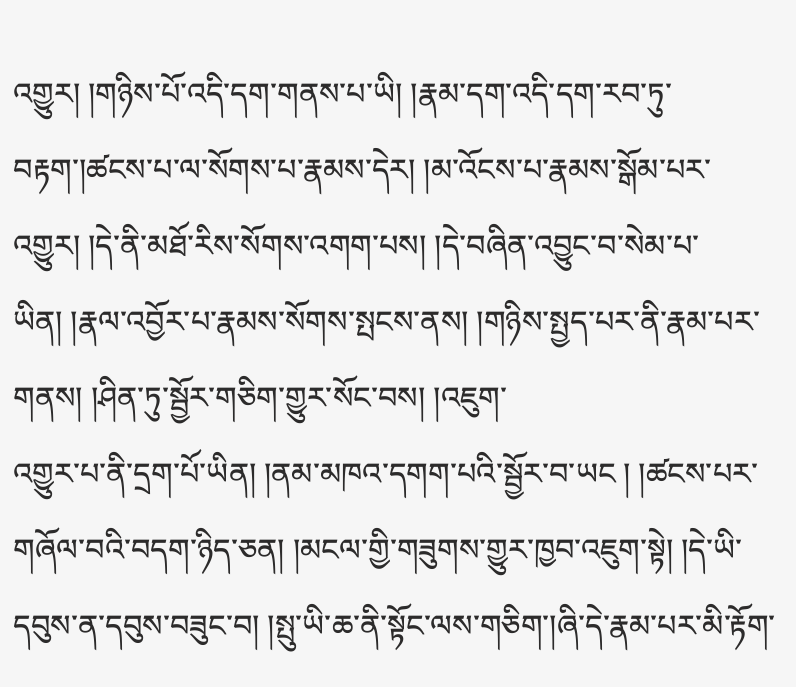འགྱུར། །གཉིས་པོ་འདི་དག་གནས་པ་ཡི། །རྣམ་དག་འདི་དག་རབ་ཏུ་བརྟག་།ཚངས་པ་ལ་སོགས་པ་རྣམས་དེར། །མ་འོངས་པ་རྣམས་སྒོམ་པར་འགྱུར། །དེ་ནི་མཐོ་རིས་སོགས་འགག་པས། །དེ་བཞིན་འབྱུང་བ་སེམ་པ་ཡིན། །རྣལ་འབྱོར་པ་རྣམས་སོགས་སྤངས་ནས། །གཉིས་སྤྱད་པར་ནི་རྣམ་པར་གནས། །ཤིན་ཏུ་སྦྱོར་གཅིག་གྱུར་སོང་བས། །འཇུག་
འགྱུར་པ་ནི་དྲག་པོ་ཡིན། །ནམ་མཁའ་དགག་པའི་སྦྱོར་བ་ཡང ། །ཚངས་པར་གཞོལ་བའི་བདག་ཉིད་ཅན། །མངལ་གྱི་གཟུགས་གྱུར་ཁྱབ་འཇུག་སྟེ། །དེ་ཡི་དབུས་ན་དབུས་བཟུང་བ། །སྤུ་ཡི་ཆ་ནི་སྟོང་ལས་གཅིག་།ཞི་དེ་རྣམ་པར་མི་རྟོག་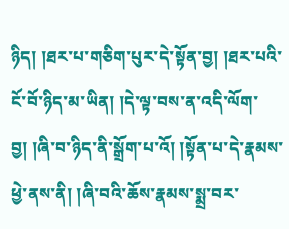ཉིད། །ཐར་པ་གཅིག་པུར་དེ་སྟོན་བྱ། །ཐར་པའི་ངོ་བོ་ཉིད་མ་ཡིན། །དེ་ལྟ་བས་ན་འདི་ལོག་བྱ། །ཞི་བ་ཉིད་ནི་སྒྲོག་པ་འོ། །སྟོན་པ་དེ་རྣམས་ཕྱེ་ནས་ནི། །ཞི་བའི་ཆོས་རྣམས་སྨྲ་བར་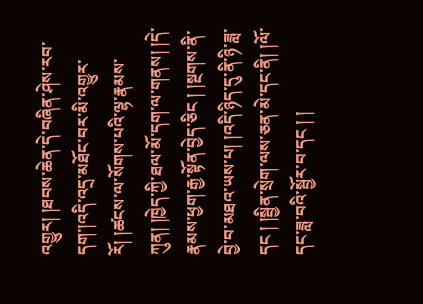འགྱུར། །ཐབས་ཆེན་དེ་བཞིན་ཤེས་རབ་དག་།འདི་འདྲ་མཐོང་བར་མི་འགྱུར་རོ། །ཚངས་ལ་སོགས་པའི་ལྷ་རྣམས་ཀུན། །ཁྱེད་ཀྱི་ཐལ་མོ་དག་ལ་གནས། །དེ་རྣམས་ཕྱག་རྒྱ་སྟོན་བྱེད་ཅིང ། །སྔགས་ནི་བྱེ་བ་མཐའ་ཡས་པ། །འདི་ཉིད་དུ་ནི་ཉི་ཟླ་དང ། །སྦྱིན་སྲེག་ལས་ཅན་མེ་དང་ནི། །ལོ་དང་ཟླ་བའི་སྦྱོར་བ་དང ། །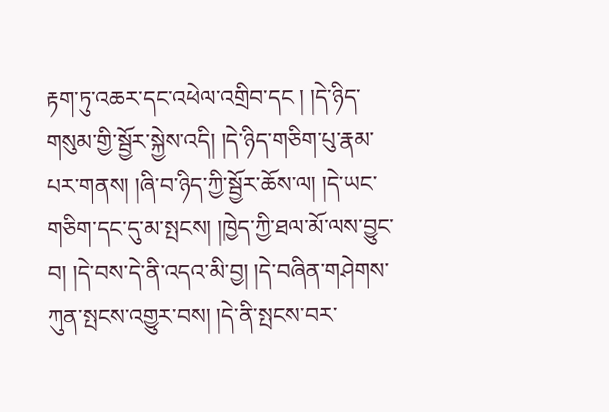རྟག་ཏུ་འཆར་དང་འཕེལ་འགྲིབ་དང ། །དེ་ཉིད་གསུམ་གྱི་སྦྱོར་སྐྱེས་འདི། །དེ་ཉིད་གཅིག་པུ་རྣམ་པར་གནས། །ཞི་བ་ཉིད་ཀྱི་སྦྱོར་ཆོས་ལ། །དེ་ཡང་གཅིག་དང་དུ་མ་སྤངས། །ཁྱེད་ཀྱི་ཐལ་མོ་ལས་བྱུང་བ། །དེ་བས་དེ་ནི་འདའ་མི་བྱ། །དེ་བཞིན་གཤེགས་ཀུན་སྤངས་འགྱུར་བས། །དེ་ནི་སྤངས་བར་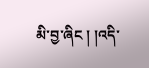མི་བྱ་ཞིང ། །འདི་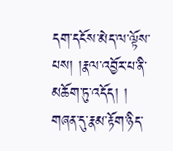དག་དངོས་མེད་ལ་ལྟོས་པས། །རྣལ་འབྱོར་པ་ནི་མཆོག་ཏུ་འདོད། ། གཞན་དུ་རྣམ་རྟོག་ཉིད་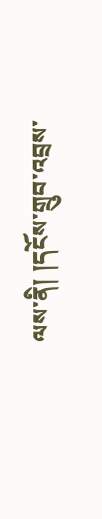ལས་ནི། །དངོས་གྲུབ་འབྲས་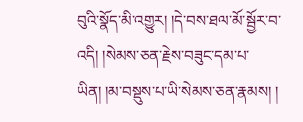བུའི་སྣོད་མི་འགྱུར། །དེ་བས་ཐལ་མོ་སྦྱོར་བ་འདི། །སེམས་ཅན་རྗེས་བཟུང་དམ་པ་ཡིན། །མ་བསྡུས་པ་ཡི་སེམས་ཅན་རྣམས། །